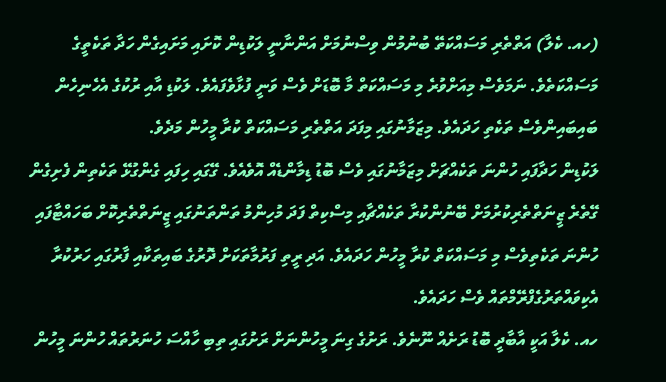(ހއ. ކެލާ) އަތްތެރި މަސައްކަތޭ ބުނުމުން ވިސްނުމަށް އަންނާނީ ލަކުޑިން ކޮށައި މަށައިގެން ހަދާ ތަކެތީގެ މަސައްކަތެވެ. ނަމަވެސް މިއަށްވުރެ މި މަސައްކަތް މާ ބޮޑަށް ވެސް ވަނީ ފުޅާވެފައެވެ. ލަކުޑި އާއި ރުކުގެ އެހެނިހެން ބައިބައިންވެސް ތަކެތި ހަދައެވެ. މިޒަމާނުގައި މިފަދަ އަތްތެރި މަސައްކަތް ކުރާ މީހުން މަދެވެ.
ލަކުޑިން ހަދާފައި ހުންނަ ތަކެއްޗަށް މިޒަމާނުގައި ވެސް ބޮޑު ޑިމާންޑެއް އޮވެއެވެ. ގޭގައި ހިފައި ގެންގުޅޭ ތަކެތިން ފެށިގެން ގޭތެރެ ޒީނަތްތެރިކުރުމަށް ބޭނުންކުރާ ތަކެއްޗާއި މިސްކިތް ފަދަ މުހިންމު ތަންތަނުގައި ޒީނަތްތެރިކޮށް ބަހައްޓާފައި ހުންނަ ތަކެތިވެސް މި މަސައްކަތް ކުރާ މީހުން ހަދައެވެ. އަދި ރީތި ފަރުމާތަކަށް ދޮރުގެ ބައިތަކާއި ފާރުގައި ހަރުކުރާ އެކިވައްތަރުގެފްރޭމްތައް ވެސް ހަދައެވެ.
ހއ. ކެލާ އަކީ އާބާދީ ބޮޑު ރަށެއް ނޫނެވެ. ރަށުގެ ގިނަ މީހުންނަށް ރަށުގައި ތިބި ހާއްސަ ހުނަރުތައް ހުންނަ މީހުން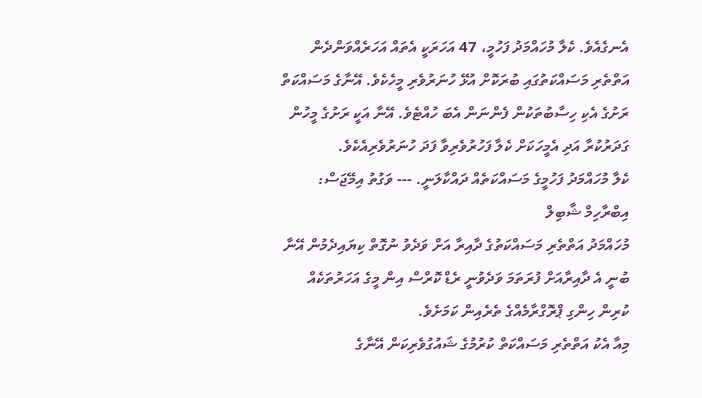އެނގެއެވެ. ކެލާ މުހައްމަދު ފަހުމީ، 47 އަހަރަކީ އެތައް އަހަރެއްވަންދެން އަތްތެރި މަސައްކަތުގައި ބުރަކޮށް އުޅޭ ހުނަރުވެރި މީހެކެވެ. އޭނާގެ މަސައްކަތް ރަށުގެ އެކި ހިސާބުތަކުން ފެންނަން އެބަ ހުއްޓެވެ. އޭނާ އަކީ ރަށުގެ މީހުން ގަދަރުކުރާ އަދި އެމީހަކަށް ކެލާ ފަހުރުވެރިވާ ފަދަ ހުނަރުވެރިއެކެވެ.
ކެލާ މުހައްމަދު ފަހުމީގެ މަސައްކަތެއް ދައްކާލަނީ. --- ވަގުތު އިމޭޖަސް: އިބްރާހިމް ޝާބިލް
މުހައްމަދު އަތްތެރި މަސައްކަތުގެ ދާއިރާ އަށް ވަދެވު ނުގޮތް ކިޔައިދެމުން އޭނާ ބުނީ އެ ދާއިރާއަށް ފުރަތަމަ ވަދެވުނީ ރެޑް ކޮރްސް އިން މީގެ އަހަރުތަކެއް ކުރިން ހިންގި ޕްރޮގްރާމެއްގެ ތެރެއިން ކަމަށެވެ.
މިއާ އެކު އަތްތެރި މަސައްކަތް ކުރުމުގެ ޝައުގުވެރިކަން އޭނާގެ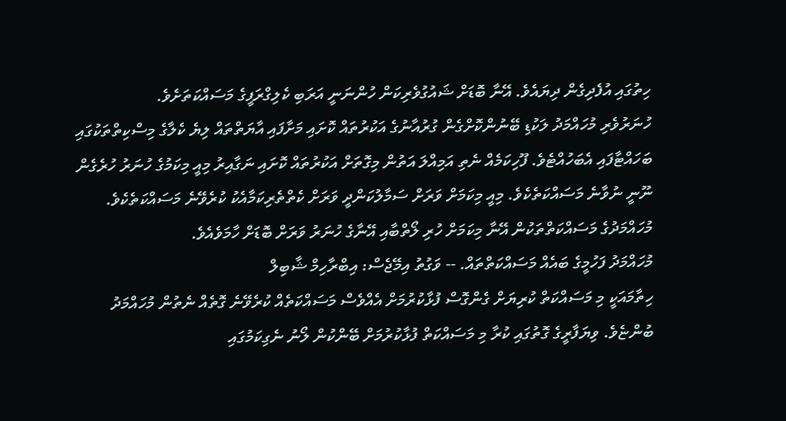ހިތުގައި އުފެދިގެން ދިޔައެވެ. އޭނާ ބޮޑަށް ޝައުގުވެރިކަން ހުންނަނީ އަރަބި ކެލިގްރަފީގެ މަސައްކަތަށެވެ.
ހުނަރުވެރި މުހައްމަދު ލަކުޑި ބޭނުންކޮށްގެން ގުރުއާނުގެ އަކުރުތައް ކޮށައި މަށާފައި އާޔަތްތައް ލިޔެ ކެލާގެ މިސްކިތްތަކުގައި ބަހައްޓާފައި އެބަހުއްޓެވެ. ފޫހިކަމެއް ނެތި އަމިއްލަ އަތުން މިގޮތަށް އަކުރުތައް ކޮށައި ނަގާއިރު މިއީ މިކަމުގެ ހުނަރު ހުރެގެން ނޫނީ ނުވާނެ މަސައްކަތެކެވެ. މިއީ މިކަމަށް ވަރަށް ސަމާލުކަންދީ ވަރަށް ކެތްތެރިކަމާއެކު ކުރެވޭނެ މަސައްކަތެކެވެ. މުހައްމަދުގެ މަސައްކަތްތަކުން އޭނާ މިކަމަށް ހުރި ލޯތްބާއި އޭނާގެ ހުނަރު ވަރަށް ބޮޑަށް ހާމަވެއެވެ.
މުހައްމަދު ފަހުމީގެ ބައެއް މަސައްކަތްތައް. -- ވަގުތު އިމޭޖެސް: އިބްރާހިމް ޝާބިލް
ހިތާމައަކީ މި މަސައްކަތް ކުރިޔަށް ގެންގޮސް ފުޅާކުރުމަށް އެއްވެސް މަސައްކަތެއް ކުރެވޭނެ ގޮތެއް ނެތުން މުހައްމަދު ބުންޏެވެ. ވިޔަފާރީގެ ގޮތުގައި ކުރާ މި މަސައްކަތް ފުޅާކުރުމަށް ބޭންކުން ލޯނު ނެގިކަމުގައި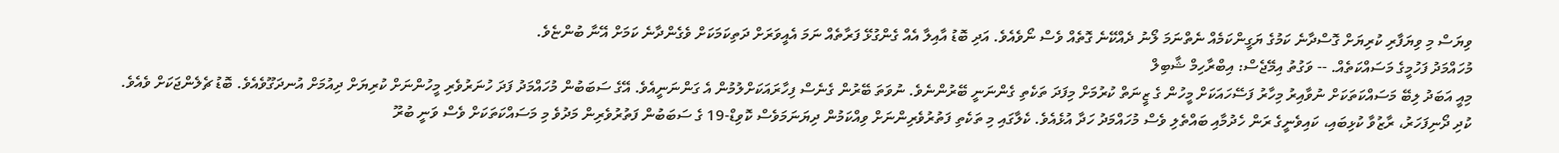ވިޔަސް މި ވިޔަފާރި ކުރިޔަށް ގޮސްދާނެ ކަމުގެ ޔަގީންކަމެއް ނެތްނަމަ ލޯނު ދެއްކޭނެ ގޮތެއް ވެސް ނޯވެއެވެ. އަދި ބޮޑު އާއިލާ އެއް ގެންގުޅޭ ފަރާތެއް ނަމަ އެއީވަރަށް ދަތިކަމަކަށް ވެގެންދާނެ ކަމަށް އޭނާ ބުންޏެވެ.
މުހައްމަދު ފަހުމީގެ މަސައްކަތެއް. -- ވަގުތު އިމޭޖެސް: އިބްރާހިމް ޝާބިލް
މިއީ އަބަދު ލިބޭ މަސައްކަތަކަށް ނުވާއިރު މިހާރު ފަސޭހައަކަށް މީހުން ގެ ޒީނަތް ކުރުމަށް މިފަދަ ތަކެތި ގެންނަނީ ބޭރުންނެވެ. ނުވަތަ ބޭރުން ގެނެސް ފިހާރައަކަށްލުމުން އެ ގަންނަނީއެވެ. އޭގެ ސަބަބުން މުހައްމަދު ފަދަ ހުނަރުވެރި މީހުންނަށް ކުރިޔަށް ދިއުމަށް އުނދަގޫވެއެވެ. ބޮޑު ޗެލެންޖަކަށް ވެއެވެ.
ކުދި ދޯނިފަހަރު، ރާޒުވާ ކުޅިބައި، ކައިވެނީގެ ރަން ހެދުމާއި ބައްތެލި ވެސް މުހައްމަދު ހަދާ އުޅެއެވެ. ކެލާގައި މި ތަކެތި ފަތުރުވެރިންނަށް ވިއްކަމުން ދިޔަނަމަވެސް ކޮވިޑް-19 ގެ ސަބަބުން ފަތުރުވެރިން މަދުވެ މި މަސައްކަތަކަށް ވެސް ވަނީ ބުރޫ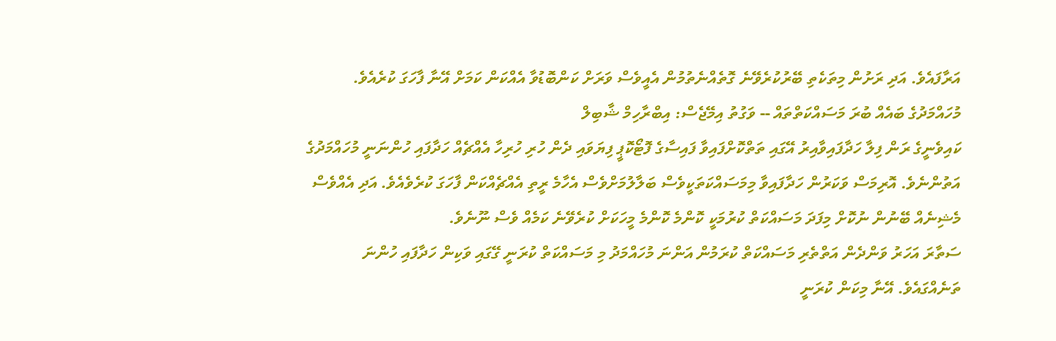އަރާފައެވެ. އަދި ރަށުން މިތަކެތި ބޭރުކުރެވޭނެ ގޮތެއްނެތުމުން އެއީވެސް ވަރަށް ކަންބޮޑުވާ އެއްކަން ކަމަށް އޭނާ ފާހަގަ ކުރެއެވެ.
މުހައްމަދުގެ ބައެއް ބުރަ މަސައްކަތްތައް -- ވަގުތު އިމޭޖެސް: އިބްރާހިމް ޝާބިލް
ކައިވެނީގެ ރަން ފިލާ ހަދާފައިވާއިރު އޭގައި ތަތްކޮށްފައިވާ ފައިސާގެ ފޮޓޯކޮޕީ ފިޔަވައި ދެން ހުރި ހުރިހާ އެއްޗެއް ހަދާފައި ހުންނަނީ މުހައްމަދުގެ އަތުންނެވެ. އޮރިމަސް ވަކަރުން ހަދާފައިވާ މިމަސައްކަތަކީވެސް ބަލާލުމަށްވެސް އެހާމެ ރީތި އެއްޗެއްކަން ފާހަގަ ކުރެވެއެވެ. އަދި އެއްވެސް މެޝިނެއް ބޭނުން ނުކޮށް މިފަދަ މަސައްކަތް ކުރުމަކީ ކޮންމެ ކޮންމެ މީހަކަށް ކުރެވޭނެ ކަމެއް ވެސް ނޫނެވެ.
ސަތާރަ އަހަރު ވަންދެން އަތްތެރި މަސައްކަތް ކުރަމުން އަންނަ މުހައްމަދު މި މަސައްކަތް ކުރަނީ ގޭގައި ވަކިން ހަދާފައި ހުންނަ ތަނެއްގައެވެ. އޭނާ މިކަން ކުރަނީ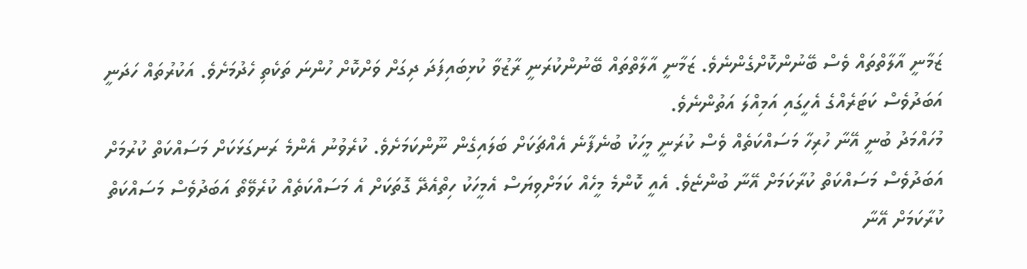ޒަމާނީ އާލާތްތައް ވެސް ބޭނުންކޮށްގެންނެވެ. ޒަމާނީ އާލާތްތައް ބޭނުންކުރަނީ ރާޒުވާ ކުޅިބައިފަދަ ދިގަށް ވަށްކޮށް ހުންނަ ތަކެތި ހެދުމަށެވެ. އަކުރުތައް ހަދަނީ އަބަދުވެސް ކަޓަރެއްގެ އެހީގައި އަމިއްލަ އަތުންނެވެ.
މުހައްމަދު ބުނީ އޭނާ ހުރިހާ މަސައްކަތެއް ވެސް ކުރަނީ މީހަކު ބުނެފާނެ އެއްޗަކަށް ބަލައިގެން ނޫންކަމަށެވެ. ކުރެވުނު އެންމެ ރަނގަޅަކަށް މަސައްކަތް ކުރުމަށް އަބަދުވެސް މަސައްކަތް ކުރާކަމަށް އޭނާ ބުންޏެވެ. އެއީ ކޮންމެ މީހެއް ކަމަށްވިޔަސް އެމީހަކު ހިތްއެދޭ ގޮތަކަށް އެ މަސައްކަތެއް ކުރެވޭތޯ އަބަދުވެސް މަސައްކަތް ކުރާކަމަށް އޭނާ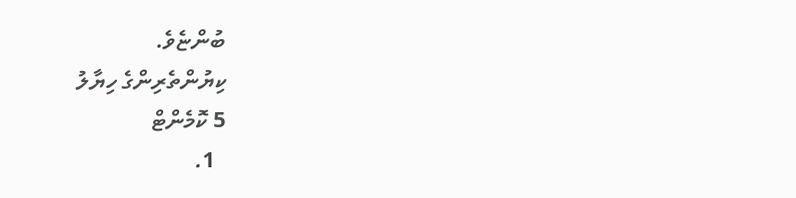ބުންޏެވެ.
ކިޔުންތެރިންގެ ހިޔާލު
5 ކޮމެންޓް
  1.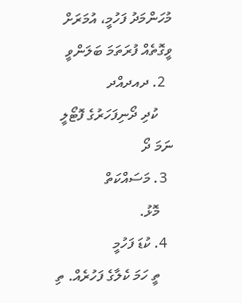މުހަންމަދު ފަހުމީ، އުމަރަށް ވީގޮތެއް ފުރަތަމަ ބަލަންވީ
  2. ދއދއްދ
    ކުދި ދޯނިފަހަރުގެ ފޮޓޯލީ ނަމަ ދޯ
  3. މަސައްކަތް
    މޮޅު.
  4. ކުޑަ ފަހުމީ
    ތީ ހަމަ ކެލާގެ ފަހުރެއް. ތި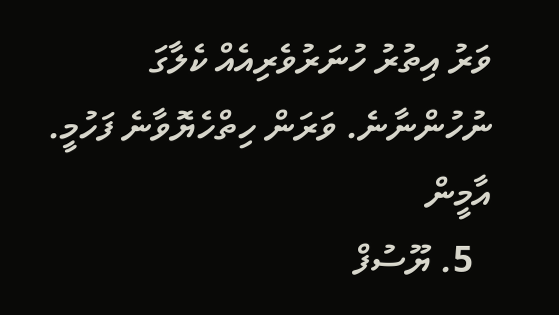ވަރު އިތުރު ހުނަރުވެރިއެއް ކެލާގަ ނުހުންނާނެ. ވަރަން ހިތްހެޔޮވާނެ ފަހުމީ. އާމީން
  5. ޔޫސުފް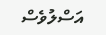އަސްލުވެސް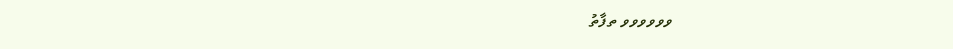ވވވވވވ ތފާތު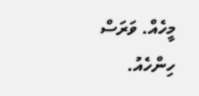މީހެއް. ވަރަސް ހިންހެއު.